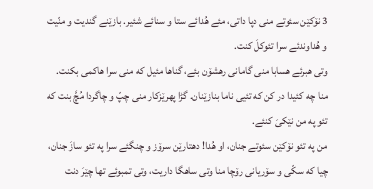3 نۆکێن سئوتے منی دپا داتی، مئے هُدائے ستا و سنائے شئیر. بازێنے گندیت و منّیت و هُداوندئے سرا تئوکلَ کنت.
وتی هبرئے هسابا منی گامانی رهشۆن بئے، گناها مئیل که منی سرا هاکمی بکنت.
منا چه کئیدا در کن که تئیی ناما بنازێنان. گڑا پهرێزکار منی چپّ و چاگردا مُچَّ بنت که تئو په من نێکیَ کنئے.
من په تئو نۆکێن سئوتے جنان، او هُدا! دهتارێن سرۆز و چنگئے سرا په تئو سازَ جنان،
چیا که سکّی و سۆریانی رۆچا منا وتی ساهگا داریت، وتی تمبوئے تها چێرَ دنت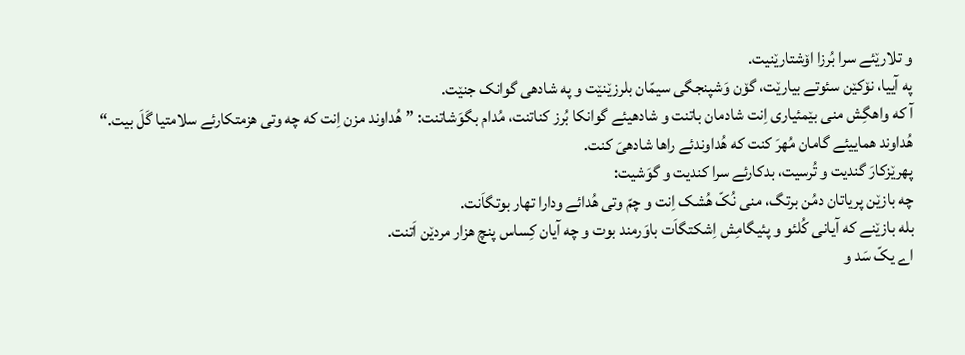و تلارێئے سرا بُرزا اۆشتارێنیت.
په آییا، نۆکێن سئوتے بیارێت، گۆن وَشپنجگی سیمّان بلرزێنێت و په شادهی گوانک جنێت.
آ که واهگِش منی بێمئیاری اِنت شادمان باتنت و شادهیئے گوانکا بُرز کناتنت، مُدام بگوَشاتنت: ”هُداوند مزن اِنت که چه وتی هزمتکارئے سلامتیا گَلَ بیت.“
هُداوند هماییئے گامان مُهرَ کنت که هُداوندئے راها شادهیَ کنت.
پهرێزکارَ گندیت و تُرسیت، بدکارئے سرا کندیت و گوَشیت:
چه بازێن پریاتان دمُن برتگ، منی نُکّ هُشک اِنت و چمّ وتی هُدائے ودارا تهار بوتگاَنت.
بله بازێنے که آیانی کُلئو و پئیگامِش اِشکتگاَت باوَرمند بوت و چه آیان کِساس پنچ هزار مردێن اَتنت.
اے یکّ سَد و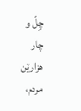چِلّ و چار هزارێن مردم،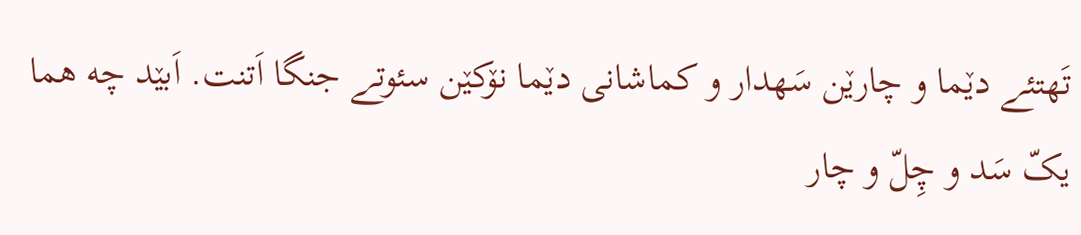تَهتئے دێما و چارێن سَهدار و کماشانی دێما نۆکێن سئوتے جنگا اَتنت. اَبێد چه هما یکّ سَد و چِلّ و چار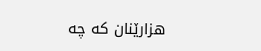هزارێنان که چه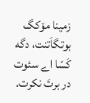زمینا مۆکگ بوتگاَتنت، دگه کَسّا اے سئوت در برتَ نکرت.